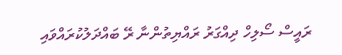ރައީސް ސޯލިހް ދިއްގަރު ރައްޔިތުންނާ ރޭ ބައްދަލުކުރައްވައި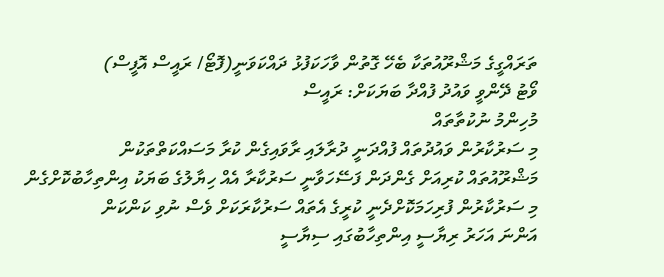ތަރައްގީގެ މަޝްރޫއުތަކާ ބެހޭ ގޮތުން ވާހަކަފުޅު ދައްކަވަނީ(ފޮޓޯ/ ރައީސް އޮފީސް)
ވޯޓު ދޭންވީ ވައުދު ފުއްދާ ބަޔަކަށް: ރައީސް
މުހިންމު ނުކުތާތައް
މި ސަރުކާރުން ވައުދުތައް ފުއްދަނީ ދުރާލައި ރާވައިގެން ކުރާ މަސައްކަތްތަކުން
މަޝްރޫއުތައް ކުރިއަށް ގެންދަން ފަސޭހަވާނީ ސަރުކާރާ އެއް ހިޔާލުގެ ބަޔަކު އިންތިހާބުކޮށްގެން
މި ސަރުކާރުން ފުރިހަމަކޮށްދެނީ ކުރީގެ އެތައް ސަރުކާރަކަށް ވެސް ނުވި ކަންކަން
އަންނަ އަހަރު ރިޔާސީ އިންތިހާބުގައި ސިޔާސީ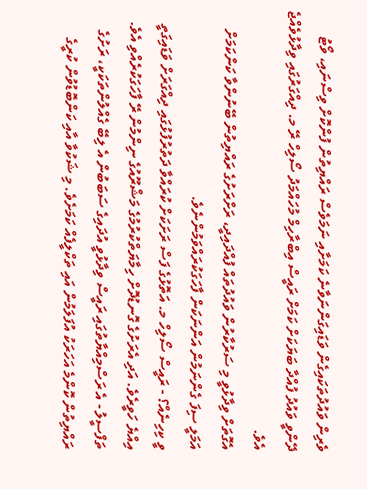ވެރިން ވައުދުތަކައިގެން ވަޑައިގަންނަވާނެ ކަމަށާއި ނަމަވެސް ރައްޔިތުން ފުންކޮށް ވިސްނައި، ވޯޓު ދޭންވީ ވައުދު ފުއްދާ ބަޔަކަށް ކަމަށް ރައީސް އިބްރާހިމް މުހައްމަދު ސޯލިހް ރޭ މ. ދިއްގަރުގައި ވިދާޅުވެއްޖެ އެވެ.
އެގޮތަށް ވިދާޅުވީ މި ސަރުކާރުން ވައުދުތައް ފުއްދައިދީ، ރަށްރަށުގެ ރައްޔިތުން ބޭނުންވާ ކަންކަމަށް އަމަލީ ސިފަ ގެންނަމުން އަންނަކަން ފާހަގަކުރައްވަމުންނެވެ.
ވީ ކިހިނެއް؟ - ރައީސް ސޯލިހް މ. އަތޮޅުގެ ފަސް ރަށަކަށް ކުރައްވާ ދަތުރުފުޅުގައި ދިއްގަރަށް ވަޑައިގަތީ އިއްޔެ ހަވީރެވެ. އަދި އެރަށުގެ ގޮނޑުދޮށް ހިމާޔަތްކުރުމުގެ މަޝްރޫއުގެ ނިންމުން ރޭ ފާހަގަކުރެއްވި އެވެ.
ތަފްސީލު - އެ ރަސްމިއްޔާތުގައި ރައީސް ވިދާޅުވީ އުދައިގެ ސަބަބުން އެ ލިބޭ ގެއްލުންތަކަކީ، ރަށުގެ ރައްޔިތުން ކޮންމެ އަހަރަކު އުފަލަމުން އައި ތަކްލީފެއް ކަމަށެވެ. މި ޝަކުވާ އާއި ކަންބޮޑުވުން ކުރީގެ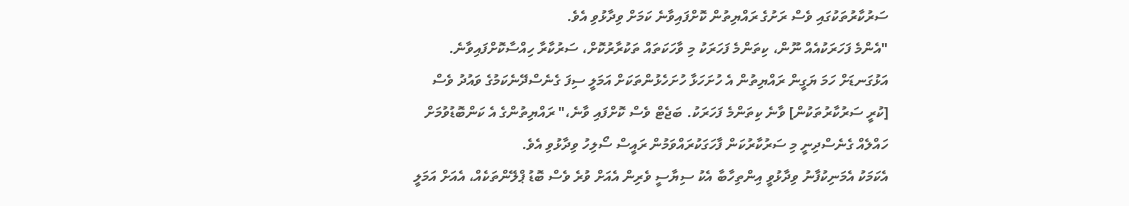ސަރުކާރުތަކުގައި ވެސް ރަށުގެ ރައްޔިތުން ކޮށްފައިވާނެ ކަމަށް ވިދާޅުވި އެވެ.
"އެންމެ ފަހަރަކުއެއް ނޫން، ކިތަންމެ ފަހަރަކު މި ވާހަކަތައް ތަކުރާރުކޮށް، ސަރުކާރާ ހިއްސާކޮށްފައިވާނެ. އަޅުގަނޑަށް ހަމަ ޔަގީން ރައްޔިތުން އެ ހުށަހަޅާ ހުށަހެޅުންތަކަށް އަމަލީ ސިފަ ގެނެސްދޭނެކަމުގެ ވައުދު ވެސް [ކުރީ ސަރުކާރުތަކުން] ވާނެ ކިތަންމެ ފަހަރަކު. ބަޖެޓް ވެސް ކޮށްފައި ވާނެ،" ރައްޔިތުންގެ އެ ކަންބޮޑުވުމަށް ހައްލެއް ގެނެސްދިނީ މި ސަރުކާރުކަން ފާހަގަކުރައްވަމުން ރައީސް ސޯލިހު ވިދާޅުވި އެވެ.
އެކަމަކު އެމަނިކުފާނު ވިދާޅުވީ އިންތިހާބާ އެކު ސިޔާސީ ވެރިން އެއަށް ވުރެ ވެސް ބޮޑު ޕްލޭންތަކެއް، އެއަށް އަމަލީ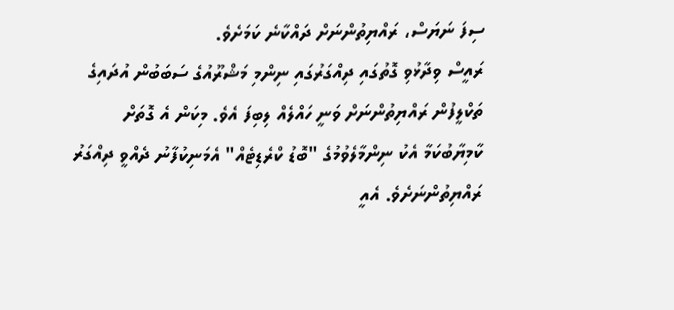ސިފަ ނަޔަސް، ރައްޔިތުންނަށް ދައްކާނެ ކަމަށެވެ.
ރައީސް ވިދާޅުވި ގޮތުގައި ދިއްގަރުގައި ނިންމި މަޝްރޫއުގެ ސަބަބުން އުދައިގެ ތަކްލީފުން ރައްޔިތުންނަށް ވަނީ ހައްލެއް ލިބިފަ އެވެ. މިކަން އެ ގޮތަށް ކާމިޔާބުކަމާ އެކު ނިންމާލެވުމުގެ "ބޮޑު ކްރެޑިޓެއް" އެމަނިކުފާނު ދެއްވީ ދިއްގަރު ރައްޔިތުންނަށެވެ. އެއީ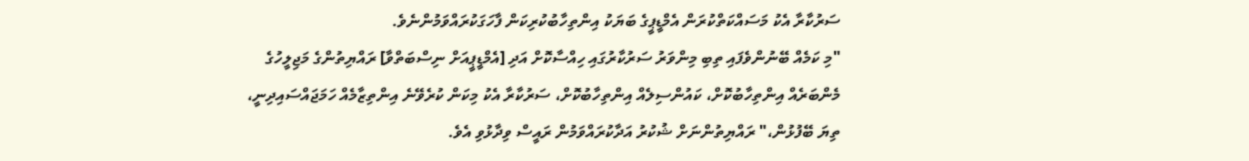ސަރުކާރާ އެކު މަސައްކަތްކުރަން އެމްޑީޕީގެ ބަޔަކު އިންތިހާބުކުރިކަން ފާހަގަކުރައްވަމުންނެވެ.
"މި ކަމެއް ބޭނުންވެފައި ތިބި މިންވަރު ސަރުކާރުގައި ހިއްސާކޮށް އަދި [އެމްޑީޕީއަށް ނިސްބަތްވާ] ރައްޔިތުންގެ މަޖިލީހުގެ މެންބަރެއް އިންތިހާބުކޮށް، ކައުންސިލެއް އިންތިހާބުކޮށް، ސަރުކާރާ އެކު މިކަން ކުރެވޭނެ އިންތިޒާމެއް ހަމަޖައްސައިދިނީ، ތިޔަ ބޭފުޅުން،" ރައްޔިތުންނަށް ޝުކުރު އަދާކުރައްވަމުން ރައީސް ވިދާޅުވި އެވެ.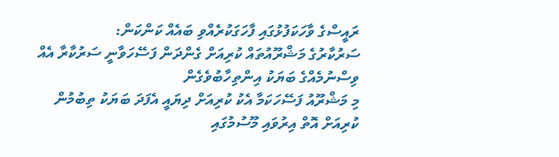ރައީސްގެ ވާހަކަފުޅުގައި ފާހަގަކުރެއްވި ބައެއް ކަންކަން:
ސަރުކާރުގެ މަޝްރޫއުތައް ކުރިއަށް ގެންދަން ފަސޭހަވާނީ ސަރުކާރާ އެއް ވިސްނުމެއްގެ ބަޔަކު އިންތިހާބުވެގެން
މި މަޝްރޫއު ފަސޭހަކަމާ އެކު ކުރިއަށް ދިޔައީ އެފަދަ ބަޔަކު ތިބުމުން
ކުރިއަށް އޮތް އިރުވައި މޫސުމުގައި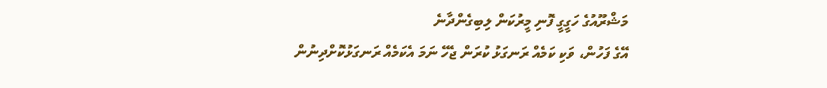މަޝްރޫއުގެ ހަގީގީ ފޮނި މީރުކަން ލިބިގެންދާނެ
އޭގެ ފަހުން، ވަކި ކަމެއް ރަނގަޅު ކުރަން ޖެހޭ ނަމަ އެކަމެއް ރަނގަޅުކޮށްދިނުން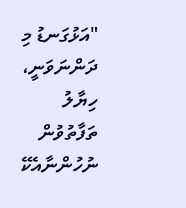"އަޅުގަނޑު މި ދަންނަވަނީ، ހިޔާލު ތަފާތުވުން ނުހުންނާއެކޭ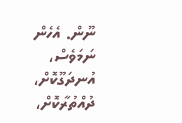ނޫން. އެހެން ނަމަވެސް، އުނދަގޫކޮށް، ދުއްތުރާކޮށް،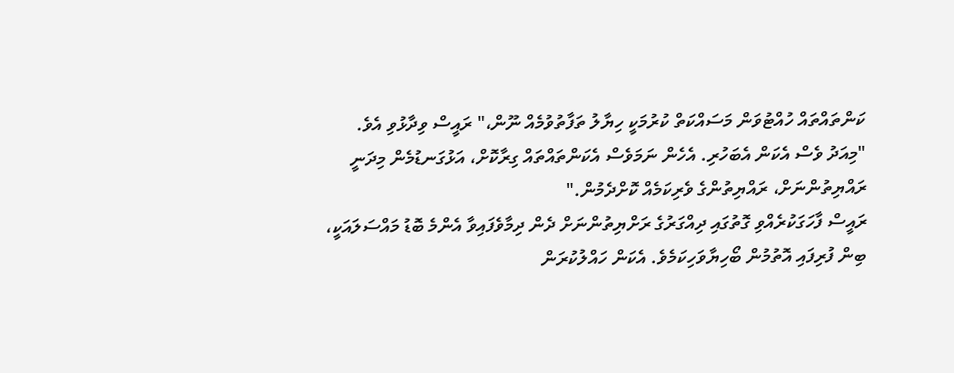ކަންތައްތައް ހުއްޓުވަން މަސައްކަތް ކުރުމަކީ ހިޔާލު ތަފާތުވުމެއް ނޫން،" ރައީސް ވިދާޅުވި އެވެ.
"މިއަދު ވެސް އެކަން އެބަހުރި. އެހެން ނަމަވެސް އެކަންތައްތައް ގިރާކޮށް، އަޅުގަނޑުމެން މިދަނީ ރައްޔިތުންނަށް، ރައްޔިތުންގެ ވެރިކަމެއް ކޮށްދެމުން."
ރައީސް ފާހަގަކުރެއްވި ގޮތުގައި ދިއްގަރުގެ ރަށްޔިތުންނަށް ދެން ދިމާވެފައިވާ އެންމެ ބޮޑު މައްސަލައަކީ، ބިން ފުރިފައި އޮތުމުން ބޯހިޔާވަހިކަމެވެ. އެކަން ހައްލުކުރަން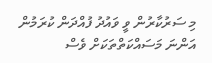މި ސަރުކާރުން ވީ ވައުދު ފުއްދަން ކުރަމުން އަންނަ މަސައްކަތްތަކަށް ވެސް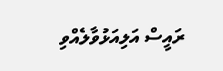ރައީސް އަލިއަޅުވާލެއްވި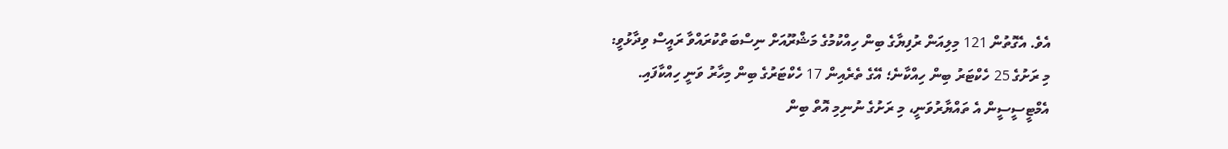އެވެ. އެގޮތުން 121 މިލިއަން ރުފިޔާގެ ބިން ހިއްކުމުގެ މަޝްރޫއަށް ނިސްބަތްކުރައްވާ ރައީސް ވިދާޅުވީ:
މި ރަށުގެ 25 ހެކްޓަރު ބިން ހިއްކާނެ؛ އޭގެ ތެރެއިން 17 ހެކްޓަރުގެ ބިން މިހާރު ވަނީ ހިއްކާފައި.
އެމްޓީސީސީން އެ ތައްޔާރުވަނީ، މި ރަށުގެ ނުނިމި އޮތް ބިން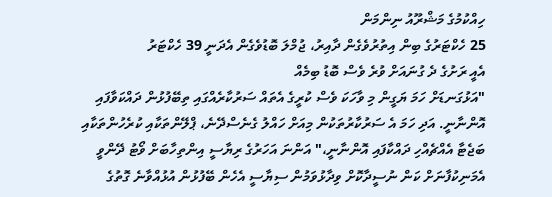ހިއްކުމުގެ މަޝްރޫއު ނިންމަން
25 ހެކްޓަރުގެ ބިން އިތުރުވެގެން ދާއިރު، ޖުމްލަ ބޮޑުވެގެން އެދަނީ 39 ހެކްޓަރު
އެއީ ރަށުގެ ދެ ގުނައަށް ވުރެ ވެސް ބޮޑު ބިމެއް
"އަޅުގަނޑަށް ހަމަ ޔަގީން މި ވާހަކަ ވެސް ކުރީގެ އެތައް ސަރުކާރެއްގައި ތިބޭފުޅުން ދައްކަވާފައި އޮންނާނީ. އަދި ހަމަ އެ ސަރުކާރުތަކުން މިއަށް ހައްލު ގެނެސްދޭނެ، ޕްލޭންތަކާއި ކުރެހުންތަކާއި ބަޖެޓާ އެއްޗެއްހި ދައްކާފައި އޮންނާނީ،" އަންނަ އަހަރުގެ ރިޔާސީ އިންތިހާބަށް ވޯޓު ދޭންވީ އެމަނިކުފާނަށް ކަން ނުސީދާކޮށް ވިދާޅުވަމުން ސިޔާސީ އެހެން ބޭފުޅުން އުޅުއްވާނެ ގޮތުގެ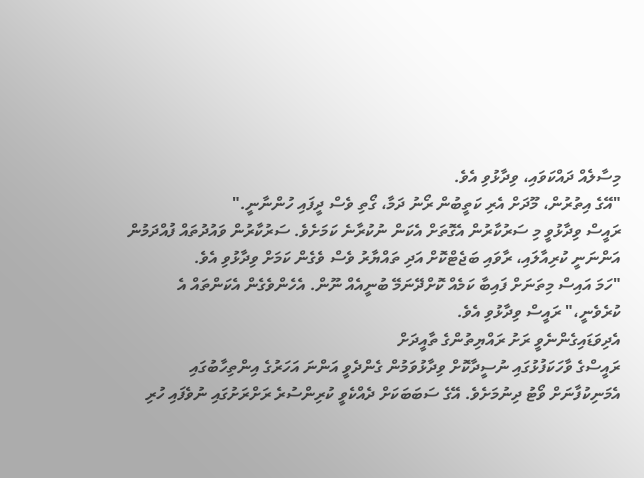މިސާލެއް ދައްކަވައި، ވިދާޅުވި އެވެ.
"އޭގެ އިތުރުން، މޫދަށް އެރި ކަތީބުން ރޯނު ދަމާ، ގޯތި ވެސް ދީފައި ހުންނާނީ."
ރައީސް ވިދާޅުވީ މި ސަރުކާރުން އެގޮތަށް އެކަން ނުކުރާނެ ކަމަށެވެ. ސަރުކާރުން ވައުދުތައް ފުއްދަމުން އަންނަނީ ކުރިއާލައި، ރާވައި ބަޖެޓްކޮށް އަދި ތައްޔާރު ވެސް ވެގެން ކަމަށް ވިދާޅުވި އެވެ.
"ހަމަ އައިސް މިތަނަށް ފައިބާ ކަމެއް ކޮށްދޭނަމޭ ބުނީއެއް ނޫން. އެހެންވެގެން އެކަންތައް އެ ކުރެވެނީ،" ރައީސް ވިދާޅުވި އެވެ.
އެދިވަޑައިގެންނެވީ ރަށު ރައްޔިތުންގެ ތާއީދަށް
ރައީސްގެ ވާހަކަފުޅުގައި ނުސީދާކޮށް ވިދާޅުވަމުން ގެންދެވީ އަންނަ އަހަރުގެ އިންތިހާބުގައި އެމަނިކުފާނަށް ވޯޓު ދިނުމަށެވެ. އޭގެ ސަބަބަކަށް ދެއްކެވީ ކުރިންސުރެ ރަށްރަށުގައި ނުވެފައި ހުރި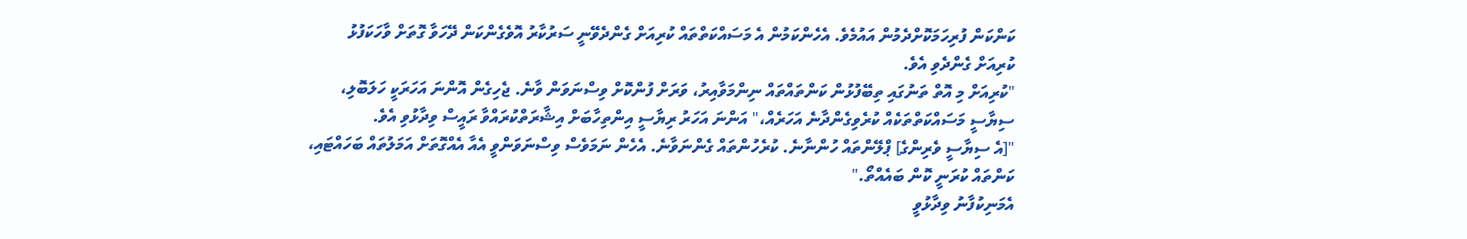ކަންކަން ފުރިހަމަކޮށްދެމުން އައުމެވެ. އެހެންކަމުން އެ މަސައްކަތްތައް ކުރިއަށް ގެންދެވޭނީ ސަރުކާރު އޮވެގެންކަން ދޭހަވާ ގޮތަށް ވާހަކަފުޅު ކުރިއަށް ގެންދެވި އެވެ.
"ކުރިއަށް މި އޮތް ތަނުގައި ތިބޭފުޅުން ކަންތައްތައް ނިންމަވާއިރު، ވަރަށް ފުންކޮށް ވިސްނަވަން ވާނެ. ޖެހިގެން އޮންނަ އަހަރަކީ ހަލަބޮލި، ސިޔާސީ މަސައްކަތްތަކެއް ކުރެވިގެންދާނެ އަހަރެއް،" އަންނަ އަހަރު ރިޔާސީ އިންތިހާބަށް އިޝާރަތްކުރައްވާ ރައީސް ވިދާޅުވި އެވެ.
"[އެ ސިޔާސީ ވެރިންގެ] ޕްލޭންތައް ހުންނާނެ. ކުރެހުންތައް ގެންނަވާނެ. އެހެން ނަމަވެސް ވިސްނަވަންވީ އެއާ އެއްގޮތަށް އަމަލުތައް ބަހައްޓައި، ކަންތައް ކުރަނީ ކޮން ބައެއްތޯ."
އެމަނިކުފާނު ވިދާޅުވީ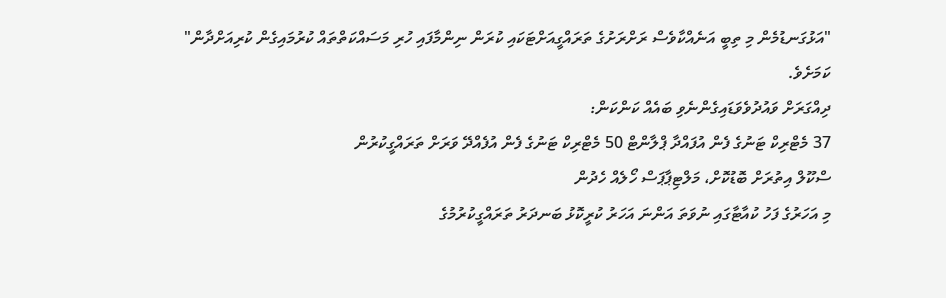"އަޅުގަނޑުމެން މި ތިބީ އަނެއްކާވެސް ރަށްރަށުގެ ތަރައްގީއަށްޓަކައި ކުރަން ނިންމާފައި ހުރި މަސައްކަތްތައް ކުރުމައިގެން ކުރިއަށްދާން" ކަމަށެވެ.
ދިއްގަރަށް ވައުދުވެވަޑައިގެންނެވި ބައެއް ކަންކަން:
37 މެޓްރިކް ޓަނުގެ ފެން އުފައްދާ ޕްލާންޓް 50 މެޓްރިކް ޓަނުގެ ފެން އުފެއްދޭ ވަރަށް ތަރައްގީކުރުން
ސްކޫލް އިތުރަށް ބޮޑުކޮށް، މަލްޓިޕާޕަސް ހޯލެއް ހެދުން
މި އަހަރުގެ ފަހު ކުއާޓާގައި ނުވަތަ އަންނަ އަހަރު ކުރީކޮޅު ބަނދަރު ތަރައްގީކުރުމުގެ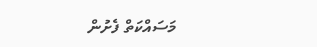މަސައްކަތް ފެށުން